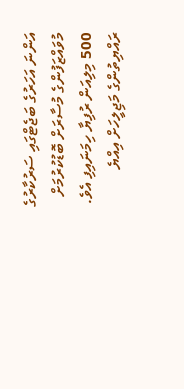އަންނަ އަހަރުގެ ބަޖެޓްގައި ސަރުކާރުގެ މުވައްޒަފުންގެ މުސާރަށް ބޮޑުކުރުމަށް 500 މިލިއަން ރުފިޔާ ހިމަނައިފި އެވެ.
ރައްޔިތުންގެ މަޖިލީހަށް އިއްޔެ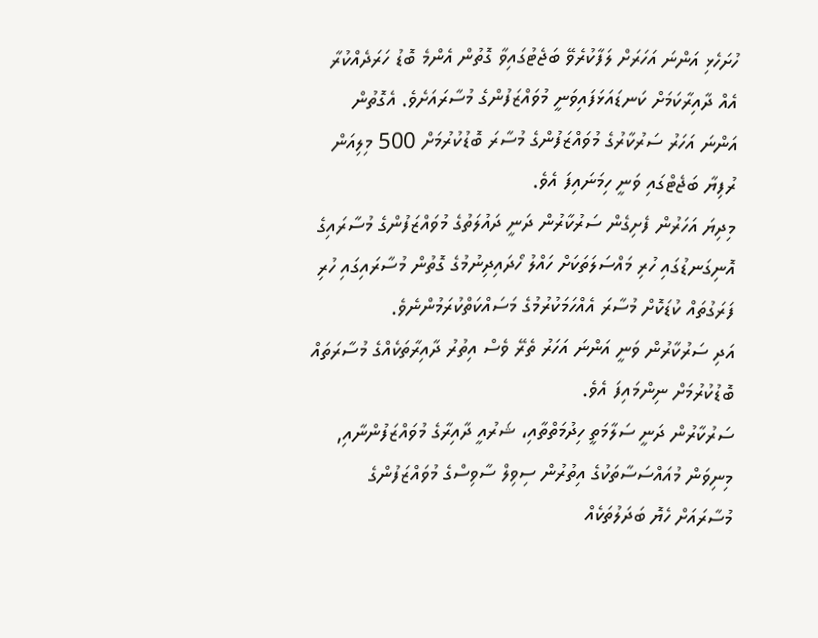ހުށަހެޅި އަންނަ އަހަރަށް ލަފާކުރެވޭ ބަޖެޓުގައިވާ ގޮތުން އެންމެ ބޮޑު ހަރަދެއްކުރާ އެއް ދާއިރާކަމަށް ކަނޑައަޅަފައިވަނީ މުވައްޒަފުންގެ މުސާރައަށެވެ. އެގޮތުން އަންނަ އަހަރު ސަރުކާރުގެ މުވައްޒަފުންގެ މުސާރަ ބޮޑުކުރުމަށް 500 މިލިއަން ރުފިޔާ ބަޖެޓްގައި ވަނީ ހިމަނައިފަ އެވެ.
މިދިޔަ އަހަރުން ފެށިގެން ސަރުކާރުން ދަނީ ދައުލަތުގެ މުވައްޒަފުންގެ މުސާރައިގެ އޮނިގަނޑުގައި ހުރި މައްސަލަތަކަށް ހައްލު ހޯދައިދިނުމުގެ ގޮތުން މުސާރައިގައި ހުރި ފަރަގުތައް ކުޑަކޮށް މުސާރަ އެއްހަމަކުރުމުގެ މަސައްކަތްކުރަމުންނެވެ.
އަދި ސަރުކާރުން ވަނީ އަންނަ އަހަރު ތެރޭ ވެސް އިތުރު ދާއިރާތަކެއްގެ މުސާރަތައް ބޮޑުކުރުމަށް ނިންމައިފަ އެވެ.
ސަރުކާރުން ދަނީ ސަލާމަތީ ހިދުމަތްތާއި، ޝަރުއީ ދާއިރާގެ މުވައްޒަފުންނާއި, މިނިވަން މުއައްސަސާތަކުގެ އިތުރުން ސިވިލް ސާވިސްގެ މުވައްޒަފުންގެ މުސާރައަށް ހެޔޮ ބަދަލުތަކެއް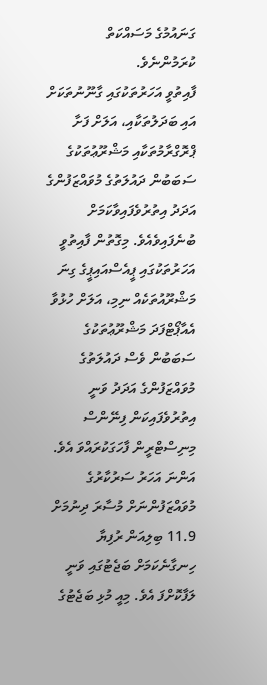ގަނައުމުގެ މަސައްކަތް ކުރަމުންނެވެ.
ފާއިތުވީ އަހަރުތަކުގައި ގާނޫނުތަކަށް އައި ބަދަލުތަކާއި، އަލަށް ފަށާ ޕްރޮގްރާމުތަކާއި މަޝްރޫޢުތަކުގެ ސަބަބުން ދައުލަތުގެ މުވައްޒަފުންގެ އަދަދު އިތުރުވެފައިވާކަމަށް ބުނެފައިވެއެވެ. މިގޮތުން ފާއިތުވީ އަހަރުތަކުގައި ޕީއެސްއައިޕީގެ ގިނަ މަޝްރޫއުތަކެއް ނިމި، އަލަށް ހުޅުވާ އެއާޕޯޓްފަދަ މަޝްރޫޢުތަކުގެ ސަބަބުން ވެސް ދައުލަތުގެ މުވައްޒަފުންގެ އަދަދު ވަނީ އިތުރުވެފައިކަން ފިނޭންސް މިނިސްޓްރީން ފާހަގަކުރައްވަ އެވެ.
އަންނަ އަހަރު ސަރުކާރުގެ މުވައްޒަފުންނަށް މުސާރަ ދިނުމަށް 11.9 ބިލިއަން ރުފިޔާ ހިނގާނެކަމަށް ބަޖެޓުގައި ވަނީ ލަފާކޮށްފަ އެވެ. މިއީ މުޅި ބަޖެޓުގެ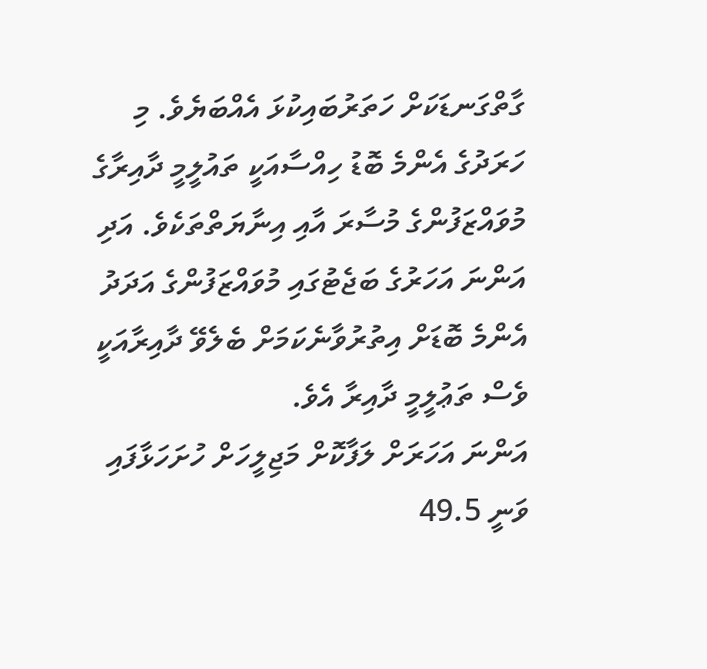ގާތްގަނޑަކަށް ހަތަރުބައިކުޅަ އެއްބަޔެވެ. މި ހަރަދުގެ އެންމެ ބޮޑު ހިއްސާއަކީ ތައުލީމީ ދާއިރާގެ މުވައްޒަފުންގެ މުސާރަ އާއި އިނާޔަތްތަކެވެ. އަދި އަންނަ އަހަރުގެ ބަޖެޓުގައި މުވައްޒަފުންގެ އަދަދު އެންމެ ބޮޑަށް އިތުރުވާނެކަމަށް ބެލެވޭ ދާއިރާއަކީ ވެސް ތަޢުލީމީ ދާއިރާ އެވެ.
އަންނަ އަހަރަށް ލަފާކޮށް މަޖިލީހަށް ހުށަހަޅާފައި ވަނީ 49.5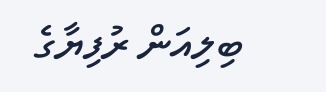ބިލިއަން ރުފިޔާގެ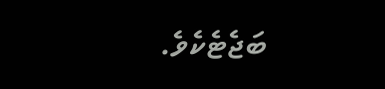ބަޖެޓެކެވެ.